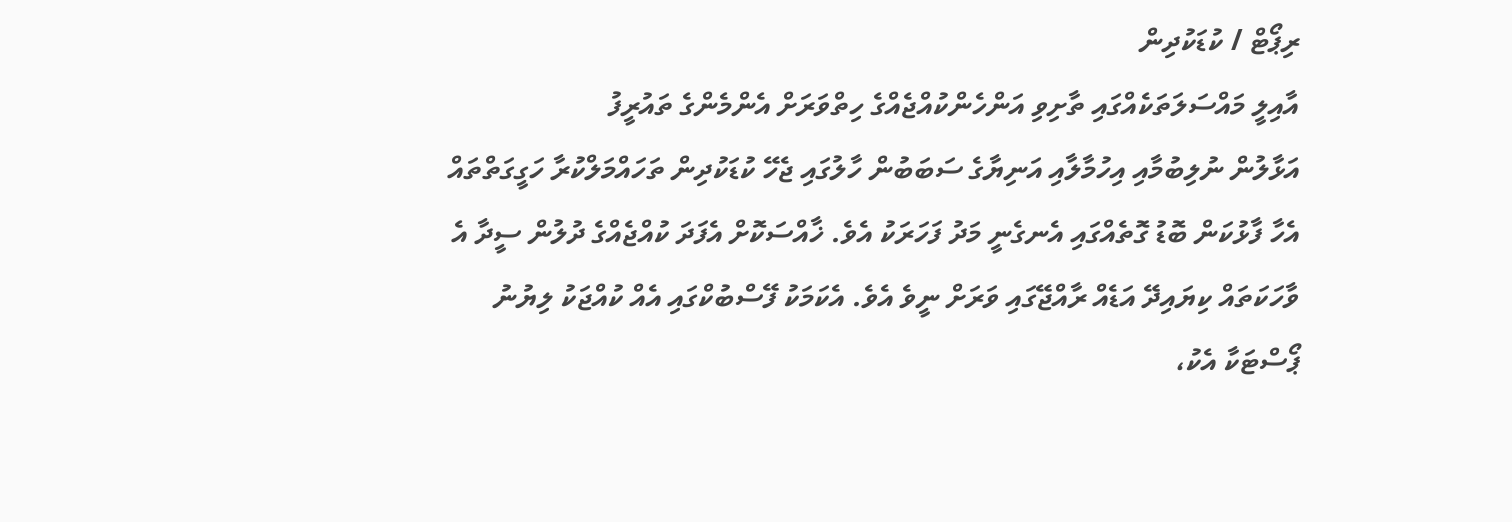ރިޕޯޓް / ކުޑަކުދިން
އާއިލީ މައްސަލަތަކެއްގައި ތާށިވި އަންހެންކުއްޖެއްގެ ހިތްވަރަށް އެންމެންގެ ތައުރީފު
އަޅާލުން ނުލިބުމާއި އިހުމާލާއި އަނިޔާގެ ސަބަބުން ހާލުގައި ޖެހޭ ކުޑަކުދިން ތަހައްމަލްކުރާ ހަގީގަތްތައް އެހާ ފާޅުކަން ބޮޑު ގޮތެއްގައި އެނގެނީ މަދު ފަހަރަކު އެވެ. ޚާއްސަކޮށް އެފަދަ ކުއްޖެއްގެ ދުލުން ސީދާ އެ ވާހަކަތައް ކިޔައިދޭ އަޑެއް ރާއްޖޭގައި ވަރަށް ނީވެ އެވެ. އެކަމަކު ފޭސްބުކްގައި އެއް ކުއްޖަކު ލިޔުނު ޕޯސްޓަކާ އެކު،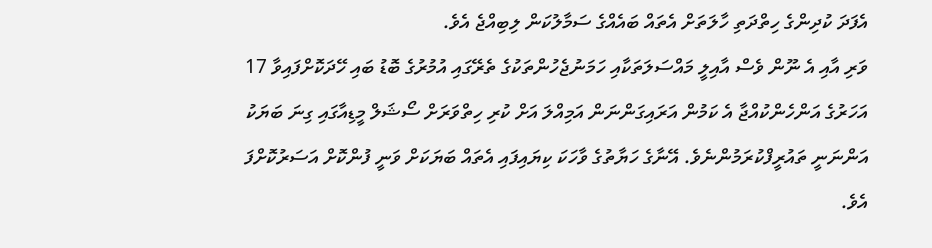އެފަދަ ކުދިންގެ ހިތްދަތި ހާލަތަށް އެތައް ބައެއްގެ ސަމާލުކަން ލިބިއްޖެ އެވެ.
ވަރި އާއި އެ ނޫން ވެސް އާއިލީ މައްސަލަތަކާއި ހަމަނުޖެހުންތަކުގެ ތެރޭގައި އުމުރުގެ ބޮޑު ބައި ހޭދަކޮށްފައިވާ 17 އަހަރުގެ އަންހެންކުއްޖާ އެ ކަމުން އަރައިގަންނަން އަމިއްލަ އަށް ކުރި ހިތްވަރަށް ސޯޝަލް މީޑިއާގައި ގިނަ ބަޔަކު އަންނަނީ ތައުރީފްކުރަމުންނެވެ. އޭނާގެ ހަޔާތުގެ ވާހަކަ ކިޔައިފައި އެތައް ބަޔަކަށް ވަނީ ފުންކޮށް އަސަރުކޮށްފަ އެވެ.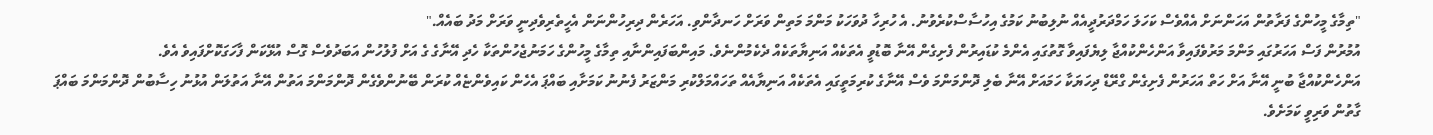"ތިމާގެ މީހުންގެ ފަރާތުން އަހަންނަށް އެއްވެސް ކަހަލަ ހަމްދަރުދީއެއް ނުލިބުނު ކަމުގެ އިހުސާސްކުރެވުނު. އެ ހުރިހާ ދުވަހަކު މަންމަ މަތިން ވަރަށް ހަނދާންވި. އަހަރެން ދިރިހުންނަން އެހީތެރިވެދިނީ ވަރަށް މަދު ބައެއް."
އުމުރުން ފަސް އަހަރުގައި މަންމަ މަރުވެފައިވާ އަންހެންކުއްޖާ ލިޔެފައިވާ ގޮތުގައި އެންމެ ކުޑައިރުން ފެށިގެން އޭނާ ބޮޑުވީ އެތަކެއް އަނިޔާތަކެއް ދެކެމުންނެވެ. މައިންބަފައިންނާއި ތިމާގެ މީހުންގެ ހަމަނުޖެހުންތަކާ ހެދި އޭނާގެ ގެ އަށް ފުލުހުން އަބަދުވެސް ގޮސް އުޅޭކަން ފާހަގަކޮށްފައިވެ އެވެ.
އަންހެންކުއްޖާ ބުނީ އޭނާ އަށް ހަތް އަހަރުން ފެށިގެން ގްރޭޑް ދިހަޔަކާ ހަމައަށް އޭނާ ބެލި ދޮންމަންމަ ވެސް އޭނާގެ ކުރިމަތީގައި އެތަކެއް އަނިޔާއެއް ތަހައްމަލްކުރި މަންޒަރު ފެނުނު ކަމަށާއި ބައްޕަ އެހެން ކައިވެންޏެއް ކުރަން ބޭނުންވެގެން ދޮންމަންމަ އަތުން އޭނާ އަތުލަން އުޅުނު ހިސާބުން ދޮންމަންމަ ބައްޕަ ގާތުން ވަރިވީ ކަމަށެވެ.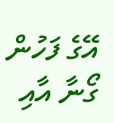އޭގެ ފަހުން ގޯނާ އާއި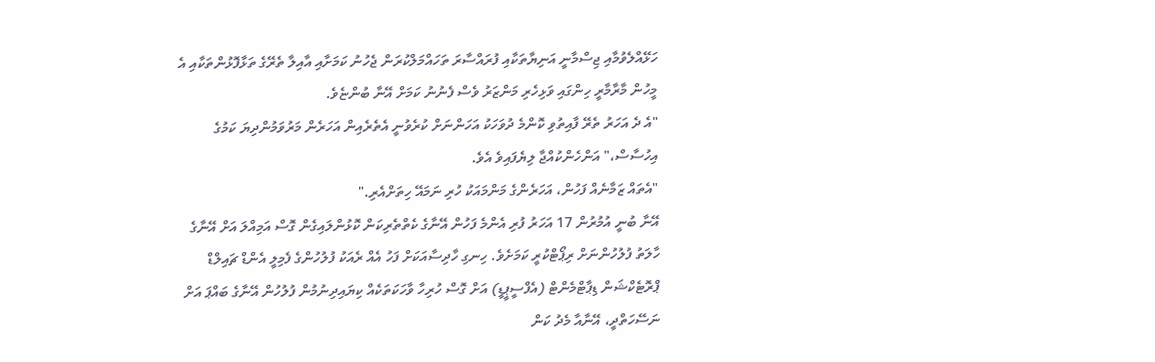ހަޅޭއްލެވުމާއި ޖިސްމާނީ އަނިޔާތަކާއި ފުރައްސާރަ ތަހައްމަލްކުރަން ޖެހުނު ކަމަށާއި އާއިލާ ތެރޭގެ ތަޅާފޮޅުންތަކާއި އެ މީހުން މާރާމާރީ ހިންގައި ވަޅިހެރި މަންޒަރު ވެސް ފެނުނު ކަމަށް އޭނާ ބުންޏެވެ.
"އެ ދެ އަހަރު ތެރޭ ފާއިތުވި ކޮންމެ ދުވަހަކު އަހަންނަށް ކުރެވުނީ އެތެރެއިން އަހަރެން މަރުވަމުންދިޔަ ކަމުގެ އިހުސާސް،" އަންހެންކުއްޖާ ލިޔެފައިވެ އެވެ.
"އެތައް ޒަމާނެއް ފަހުން، އަހަރެންގެ މަންމައަކު ހުރި ނަމައޭ ހިތަށްއެރި."
އޭނާ ބުނީ އުމުރުން 17 އަހަރު ފުރި އެންމެ ފަހުން އޭނާގެ ކެތްތެރިކަން ކޮޅުންލައިގެން ގޮސް އަމިއްލަ އަށް އޭނާގެ ހާލަތު ފުލުހުންނަށް ރިޕޯޓްކުރީ ކަމަށެވެ. ހިނގި ހާދިސާއަކަށް ފަހު އެއް ރެއަކު ފުލުހުންގެ ފެމިލީ އެންޑް ޗައިލްޑް ޕްރޮޓެކްޝަން ޑިޕާޓްމެންޓް (އެފްސީޕީޑީ) އަށް ގޮސް ހުރިހާ ވާހަކަތަކެއް ކިޔައިދިނުމުން ފުލުހުން އޭނާގެ ބައްޕަ އަށް ނަސޭހަތްދީ، އޭނާއާ މެދު ކަން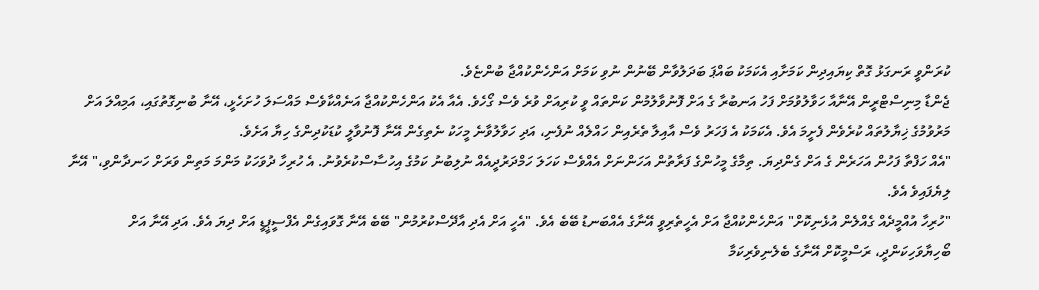ކުރަންވީ ރަނގަޅު ގޮތް ކިޔައިދިން ކަމަށާއި އެކަމަކު ބައްޕަ ބަދަލުވާން ބޭނުން ނުވި ކަމަށް އަންހެންކުއްޖާ ބުންޏެވެ.
ޖެންޑާ މިނިސްޓްރީން އޭނާއާ ހަވާލުވުމަށް ފަހު އަނބުރާ ގެ އަށް ފޮނުވާލުމުން ކަންތައް ވީ ކުރިއަށް ވުރެ ވެސް ގޯހެވެ. އެއާ އެކު އަންހެންކުއްޖާ އަނެއްކާވެސް މައްސަލަ ހުށަހެޅީ، އޭނާ ބުނިގޮތުގައި، އަމިއްލަ އަށް މަރުވުމުގެ ޚިޔާލުތައް ކުރެވެން ފެށީމަ އެވެ. އެކަމަކު އެ ފަހަރު ވެސް އާއިލާ ތެރެއިން ހައްލެއް ނުފެނި، އަދި ހަވާލުވާނެ މީހަކު ނެތިގެން އޭނާ ފޮނުވާލީ ކުޑަކުދިންގެ ހިޔާ އަށެވެ.
"އެއް ހަފްތާ ފަހުން އަހަރެން ގެ އަށް ގެންދިޔަ. ތިމާގެ މީހުންގެ ފަރާތުން އަހަންނަށް އެއްވެސް ކަހަލަ ހަމްދަރުދީއެއް ނުލިބުނު ކަމުގެ އިހުސާސްކުރެވުނު. އެ ހުރިހާ ދުވަހަކު މަންމަ މަތިން ވަރަށް ހަނދާންވި،" އޭނާ ލިޔެފައިވެ އެވެ.
"ހުރިހާ އުއްމީދެއް ގެއްލެން އުޅެނިކޮށް" އަންހެންކުއްޖާ އަށް އެހީތެރިވީ އޭނާގެ އެއްބަނޑު ބޭބެ އެވެ. "އެހީ އަށް އެދި އާދޭސްކުރުމުން" ބޭބެ އޭނާ ގޮވައިގެން އެފްސީޕީޑީ އަށް ދިޔަ އެވެ. އަދި އޭނާ އަށް ބޯހިޔާވަހިކަންދީ، ރަސްމީކޮށް އޭނާގެ ބެލެނިވެރިކަމާ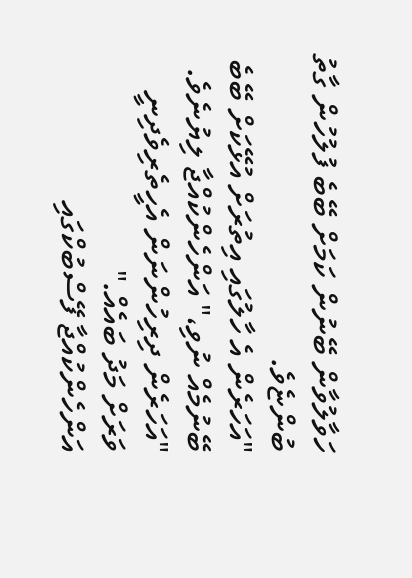ހަވާލުވާން ބޭނުން ކަމަށް ބޭބެ ފުލުހުން ގާތު ބުންޏެވެ.
"އަހަރެން އެ ހާލުގައި އިތުރަށް އުޅޭކަށް ބޭބެ ބޭނުމެއް ނުވި،" އަންހެންކުއްޖާ ލިޔުނެވެ.
"އަހަރެން ދިރިހުންނަން އެހީތެރިވެދިނީ ވަރަށް މަދު ބައެއް."
އަންހެންކުއްޖާ ފޭސްބުކްގައި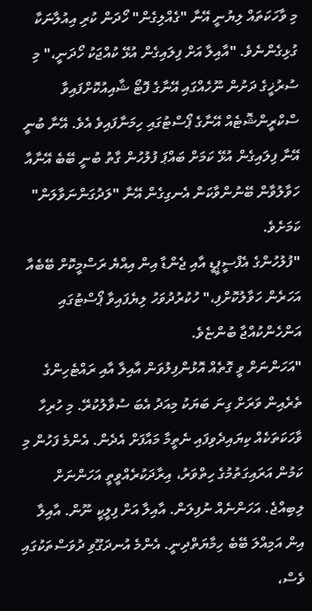މި ވާހަކަތައް ލިޔުނީ އޭނާ "ގެއްލިގެން" ހޯދަން ކުރި އިއުލާނަކާ ގުޅިގެންނެވެ. "އާއިލާ އަށް ފިލައިގެން އުޅޭ ކުއްޖަކު ހޯދަނީ،" މި ސުރުޚީގެ ދަށުން ނޫހެއްގައި އޭނާގެ ފޮޓޯ ޝާއިއުކޮށްފައިވާ ސްކްރީންޝޮޓެއް އޭނާގެ ޕޯސްޓުގައި ހިމަނާފައިވެ އެވެ. އޭނާ ބުނީ އޭނާ ފިލައިގެން އުޅޭ ކަމަށް ބައްޕަ ފުލުހުން ގާތު ބުނީ ބޭބެ އޭނާއާ ހަވާލުވާން ބޭނުންވާކަން އެނގިގެން އޭނާ "ލަދުގަންނަވާލަން" ކަމަށެވެ.
"ފުލުހުންގެ އެފްސީޕީޑީ އާއި ޖެންޑާ އިން އިއްޔެ ރަސްމީކޮށް ބޭބެއާ އަހަރެން ހަވާލުކޮށްފި،" ހުކުރުދުވަހު ލިޔެފައިވާ ޕޯސްޓުގައި އަންހެންކުއްޖާ ބުންޏެވެ.
"އަހަންނަށް ވީ ގޮތެއް އޮޅުންފިލުވަން އާއިލާ އާއި ރައްޓެހިންގެ ތެރެއިން ވަރަށް ގިނަ ބަޔަކު މިއަދު އެބަ ސުވާލުކުރޭ. މި ހުރިހާ ވާހަކަތަކެއް ކިޔައިދެވިފައި ނެތީމާ މައާފަށް އެދެން. އެންމެ ފަހުން މި ކަމުން އަރައިގަތުމުގެ ހިތްވަރު، އިރާދަކުރެއްވީތީ އަހަންނަށް ލިބިއްޖެ. އަހަންނެއް ނުފިލަން. އާއިލާ އަށް ފިލީކީ ނޫން. އާއިލާ އިން އަމިއްލަ ބޭބެ ހިމާޔަތްދިނީ. އެންމެ އުނދަގޫވި ދުވަސްތަކުގައި ވެސް،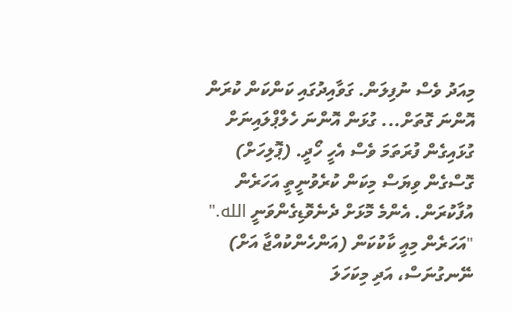މިއަދު ވެސް ނުފިލަން. ގަވާއިދުގައި ކަންކަން ކުރަން އޮންނަ ގޮތަށް... ގުޅަން އޮންނަ ހެލްޕްލައިނަށް ގުޅައިގެން ފުރަތަމަ ވެސް އެހީ ހޯދީ. (ޕޮލިހަށް) ގޮސްގެން ވިޔަސް މިކަން ކުރެވުނީތީ އަހަރެން އުފާކުރަން. އެންމެ މޮޅަށް ދެނެވޮޑިގެންވަނީ الله."
"އަހަރެން މިއީ ކާކުކަން (އަންހެންކުއްޖާ އަށް) ނޭނގުނަސް، އަދި މިކަހަލަ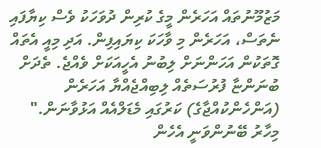މަޒުމޫނުތައް އަހަރެން މީގެ ކުރިން ދުވަހަކު ވެސް ކިޔާފައި ނެތަސް، އަހަރެން މި ވާހަކަ ކިޔައިފިން. އަދި މިއީ އެތައް ގޮތަކުން އަހަންނަށް ލިބުނު އެހީއަކަށް ވެއްޖެ. ތެދަށް ބުނަންޏާ ފުރުސަތެއް ލިބިއްޖެއްޔާ އަހަރެން (އަންހެންކުއްޖާގެ) ކަރުގައި މެޑަލްއެއް އަޅުވާނަން."
މިހާރު ބޭނުންވަނީ އެހެން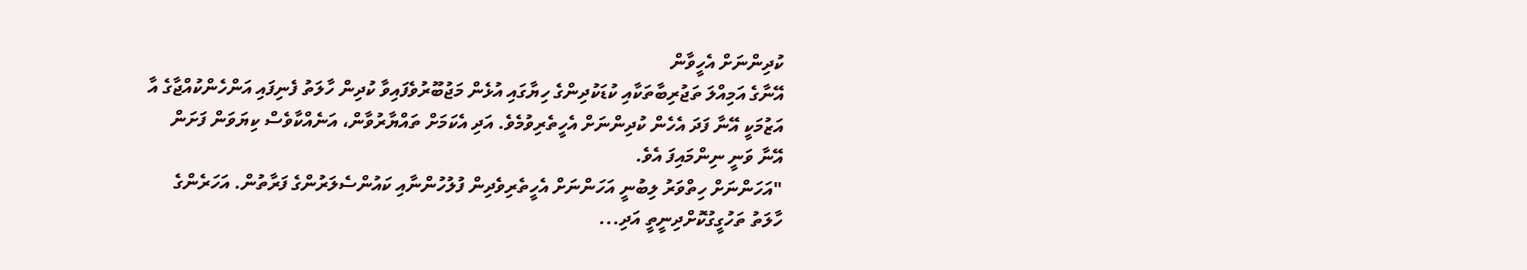ކުދިންނަށް އެހީވާން
އޭނާގެ އަމިއްލަ ތަޖުރިބާތަކާއި ކުޑަކުދިންގެ ހިޔާގައި އުޅެން މަޖުބޫރުވެފައިވާ ކުދިން ހާލަތު ފެނިފައި އަންހެންކުއްޖާގެ އާ އަޒުމަކީ އޭނާ ފަދަ އެހެން ކުދިންނަށް އެހީތެރިވުމެވެ. އަދި އެކަމަށް ތައްޔާރުވާން، އަނެއްކާވެސް ކިޔަވަން ފަށަން އޭނާ ވަނީ ނިންމައިފަ އެވެ.
"އަހަންނަށް ހިތްވަރު ލިބުނީ އަހަންނަށް އެހީތެރިވެދިން ފުލުހުންނާއި ކައުންސެލަރުންގެ ފަރާތުން. އަހަރެންގެ ހާލަތު ތަހުގީގުކޮށްދިނީތީ އަދި...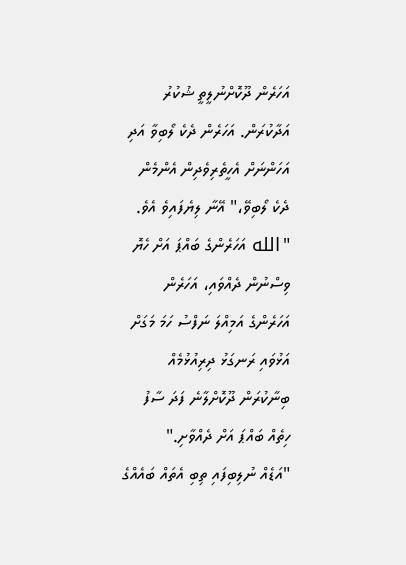އަހަރެން ދޫކޮށްނުލީތީ ޝުކުރު އަދާކުރަން. އަހަރެން ދެކެ ލޯބިވާ އަދި އަހަންނަށް އެހީތެރިވެދިން އެންމެން ދެކެ ލޯބިވޭ،" އޭނާ ލިޔެފައިވެ އެވެ.
"الله އަހަރެންގެ ބައްޕަ އަށް ހެޔޮ ވިސްނުން ދެއްވައި، އަހަރެން އަހަރެންގެ އަމިއްލަ ނަފްސު ހަމަ މަގަށް އަޅުވައި ރަނގަޅު ދިރިއުޅުމެއް ބިނާކުރަން ދޫކޮށްލާނެ ފަދަ ސާފު ހިތެއް ބައްޕަ އަށް ދެއްވާށި."
"އަޑެއް ނުލިބިފައި ތިބި އެތައް ބައެއްގެ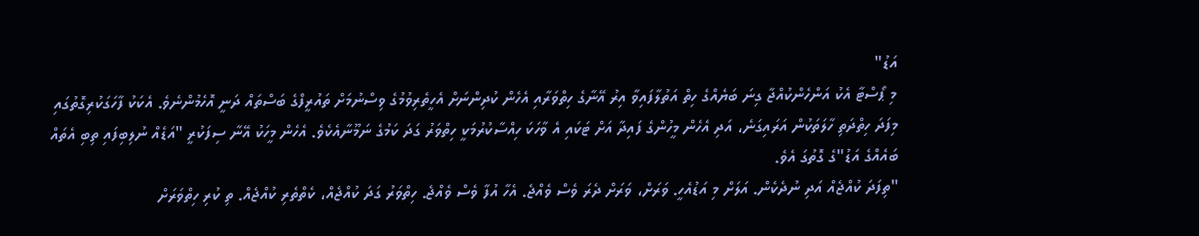އަޑު"
މި ޕޯސްޓާ އެކު އަންހެންކުއްޖާ ގިނަ ބަޔެއްގެ ހިތް އަތުލާފައިވާ އިރު އޭނާގެ ހިތްވަރާއި އެހެން ކުދިންނަށް އެހީތެރިވުމުގެ ވިސްނުމަށް ތައުރީފްގެ ބަސްތައް ދަނީ އޮހެމުންނެވެ. އެކަކު ފާހަގަކުރިގޮތުގައި މިފަދަ ހިތްދަތި ހާލަތަކުން އަރައިގަނެ، އަދި އެހެން މީހުންގެ ފައިދާ އަށް ޓަކައި އެ ވާހަކަ ހިއްސާކުރުމަކީ ހިތްވަރު ގަދަ ކަމުގެ ނަމޫނާއެކެވެ. އެހެން މީހަކު އޭނާ ސިފަކުރީ "އަޑެއް ނުލިބިފައި ތިބި އެތައް ބައެއްގެ އަޑު"ގެ ގޮތުގަ އެވެ.
"ތިފަދަ ކުއްޖެއް އަދި ނުދެކެން. އަލަށް މި އަޑުއެހީ. ވަރަށް، ވަރަށް ދެރަ ވެސް ވެއްޖެ. އެހާ އުފާ ވެސް ވެއްޖެ. ހިތްވަރު ގަދަ ކުއްޖެއް، ކެތްތެރި ކުއްޖެއް. ތި ކުރި ހިތްވަރަށް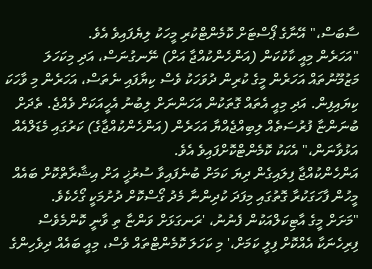ސާބަސް،" އޭނާގެ ޕޯސްޓަށް ކޮމެންޓްކުރި މީހަކު ލިޔެފައިވެ އެވެ.
"އަހަރެން މިއީ ކާކުކަން (އަންހެންކުއްޖާ އަށް) ނޭނގުނަސް، އަދި މިކަހަލަ މަޒުމޫނުތައް އަހަރެން މީގެ ކުރިން ދުވަހަކު ވެސް ކިޔާފައި ނެތަސް، އަހަރެން މި ވާހަކަ ކިޔައިފިން. އަދި މިއީ އެތައް ގޮތަކުން އަހަންނަށް ލިބުނު އެހީއަކަށް ވެއްޖެ. ތެދަށް ބުނަންޏާ ފުރުސަތެއް ލިބިއްޖެއްޔާ އަހަރެން (އަންހެންކުއްޖާގެ) ކަރުގައި މެޑަލްއެއް އަޅުވާނަން،" އެކަކު ކޮމެންޓްކޮށްފައިވެ އެވެ.
އަންހެންކުއްޖާ ފިލައިގެން ދިޔަ ކަމަށް ބުނެފައިވާ ސުރުޚީ އަށް އިޝާރާތްކޮށް ބައެއް މީހުން ފާހަގަކުރާ ގޮތުގައި މިފަދަ ކުދިންނާ މެދު ގޯސްކޮށް ދުށުމަކީ ގޯހެކެވެ.
"މަށަށް މީގެ އާޓިކަލްއަކުން ފެނުނު، 'ރަނގަޅަށް ވަންޏާ ތި ވާނީ ކޮންމެވެސް ފިރިހެނަކާ އެއްކޮށް ފިލީ ކަމަށް،' މި ކަހަލަ ކޮމެންޓްތައް ވެސް، މިއީ ބައެއް ދިވެހިންގެ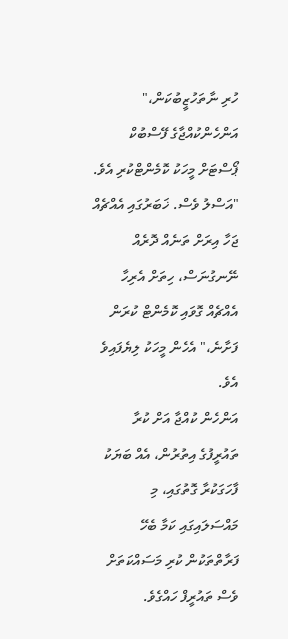ހުރި ނާތަހުޒީބުކަން،" އަންހެންކުއްޖާގެ ފޭސްބުކް ޕޯސްޓަށް މީހަކު ކޮމެންޓްކުރި އެވެ.
"އަސްލު ވެސް. ޚަބަރުގައި އެއްޗެއް ޖަހާ އިރަށް ތަނެއް ދޮރެއް ނޭނގުނަސް، ހިތަށް އެރިހާ އެއްޗެއް ގޮވައި ކޮމެންޓް ކުރަން ފަށާނެ،" އެހެން މީހަކު ލިޔެފައިވެ އެވެ.
އަންހެން ކުއްޖާ އަށް ކުރާ ތައުރީފުގެ އިތުރުން، އެއް ބަޔަކު ފާހަގަކުރާ ގޮތުގައި، މި މައްސަލައިގައި ކަމާ ބެހޭ ފަރާތްތަކުން ކުރި މަސައްކަތަށް ވެސް ތައުރީފް ހައްގެވެ.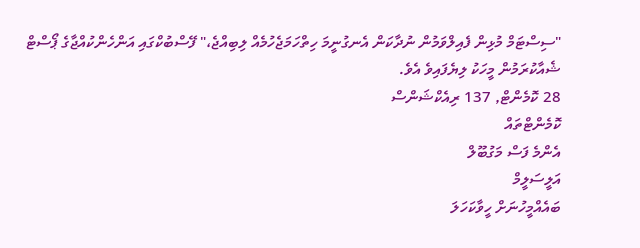"ސިސްޓަމް މުޅިން ފެއިލްވަމުން ނުދާކަން އެނގުނީމަ ހިތްހަމަޖެހުމެއް ލިބިއްޖެ،" ފޭސްބުކްގައި އަންހެންކުއްޖާގެ ޕޯސްޓް ޝެއާކުރަމުން މީހަކު ލިޔެފައިވެ އެވެ.
28 ކޮމެންޓް, 137 ރިއެކްޝަންސް
ކޮމެންޓްތައް
އެންމެ ފަސް މަގުބޫލް
އަލީސަލީމް
ބައެއްމީހުނަށް ހީވާކަހަލަ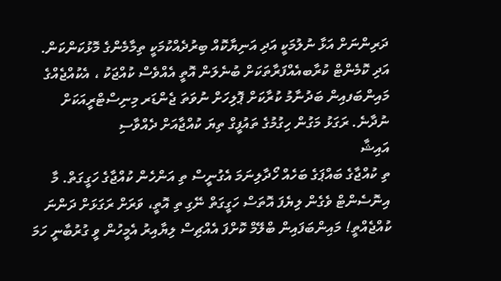ދަރިންނަށް އަޅާ ނުލުމަކީ އަދި އަނިޔާކޮއް ބިރުދެއްކުމަކީ ތިމާމެންގެ މޮޅުކަންކަން. އަދި ކޮމެންޓް ކުރާބއެއްފަރާތަކަށް ބުނެލަން އޮތީ އެއްވެސް ކުއްޖަކު ، އެކުއްޖެއްގެ މައިންބަފއިން ބަދުނާމު ކުރާކަށް ޕޮލިހަށް ނުވަތަ ޖެންޑަރ މިނިސްޓްރީއަކަށް ނުދާނެ. ރަގަޅު މަގުން ހިގުމުގެ ތައުފީގް ތިޔަ ކުއްޖާއަށް ދެއްވާސި
އައިޝާ
ތި ކުއްޖާގެ ބައްޕަގެ ބަހެއް ހޯދާލިނަމަ އެގުނީސް ތި އަންހެން ކުއްޖާގެ ހަގީގަތް. މާ އިނޮސެންޓް ވެގެން ލިޔެފަ އޮތަސް ހަގީގަތް ނޭގި ތި އޮތީ، ވަރަށް ރަގަޅަށް ދަންނަ ކުއްޖެއްތީ! މައިންބަފައިން ބްލޭމް ކޮށްފަ އެއްޗިސް ލިޔާއިރު އެމީހުން ވީ ގުރުބާނީ ހަމަ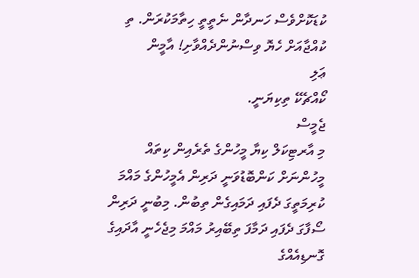ކުޑަކޮށްވެސް ހަނދާން ނެތީތީ ހިތާމަކުރަން. ތި ކުއްޖާއަށް ހެޔޮ ވިސްނުންދެއްވާށި! އާމީން
ޢަލި
ކޯއްޗެކޭ ތިކިޔަނީ.
ޖެމީސް
މި އާރޓިކަލް ކިޔާ މީހުންގެ ތެރެއިން ކިތައް މީހުންނަށް ކަންބޮޑުވަނީ ދަރިން އެމީހުންގެ މައްމަ ކުރިމަތީގަ ދެފައި ދަމައިގެން ތިބުން. މިބުނީ ދަރިން ސޯފާގަ ދެފައި ދަމާފަ ތިބޭއިރު މައްމަ މިޖެހެނީ އާދައިގެ ގޮނޑިއެއްގެ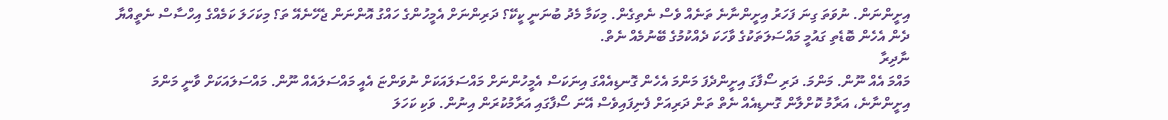އިށީންނަން. ނުވަތަ ގިނަ ފަހަރު އިށީންނާނެ ތަނެއް ވެސް ނެތިގެން. މިކަމާ މެދު ބުނަނީ ކީކޭ؟ ދަރިންނަށް އެމީހުންގެ ހައްގު އޮންނަން ޖެހޭނެއޭ ތަ؟ މިކަހަލަ ކަމެއްގެ އިހްސާސް ނެތީއްޔާ ދެން އެހެން ބޮޑެތި ގައުމީ މައްސަލަތަކުގެ ވާހަކަ ދެއްކުމުގެ ބޭނުމެއް ނެތް.
ނާދިރާ
މައްމަ އެއް ނޫން. މަންމަ. ދަރި ސޯފާގަ އިށީންދެފަ މަންމަ އެހެން ގޮނޑިއެއްގަ އިނަކަސް އެމީހުންނަށް މައްސަލައަކަށް ނުވަންޏަ އެއީ މައްސަލައެއް ނޫން. މައްސަލައަކަށް ވާނީ މަންމަ އިށީންނާނެ، އަރާމު ކޮށްލާން ގޮނޑިއެއް ނެތް ތަން ދަރިއަށް ފެނިފައިވެސް އޭނަ ސޯފާގައި އަރާމުކުރަން އިނުން. ވަކި ކަހަލަ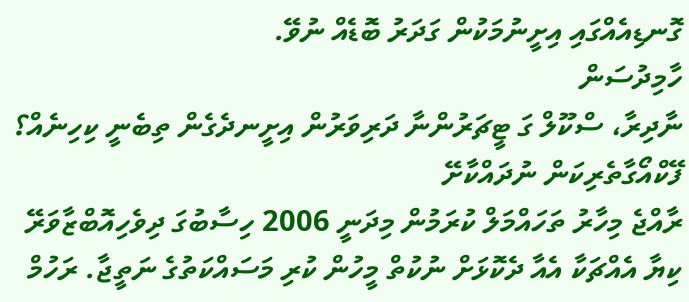ގޮނޑިއެއްގައި އިށީނުމަކުން ގަދަރު ބޮޑެއް ނުވޭ.
ހާމިދުސަން
ނާދިރާ، ސްކޫލް ގަ ޓީޗަރުންނާ ދަރިވަރުން އިށީނދެގެން ތިބެނީ ކިހިނެއް؟
ފޭކްއޯގާތެރިކަން ނުދައްކާށޭ
ރާއްޖެ މިހާރު ތަހައްމަލް ކުރަމުން މިދަނީ 2006 ހިސާބުގަ ދިވެހިއޮބްޒާވަރޭ ކިޔާ އެއްޗަކާ އެއާ ދެކޮޅަށް ނުކުތް މީހުން ކުރި މަސައްކަތުގެ ނަތީޖާ. ރަހުމް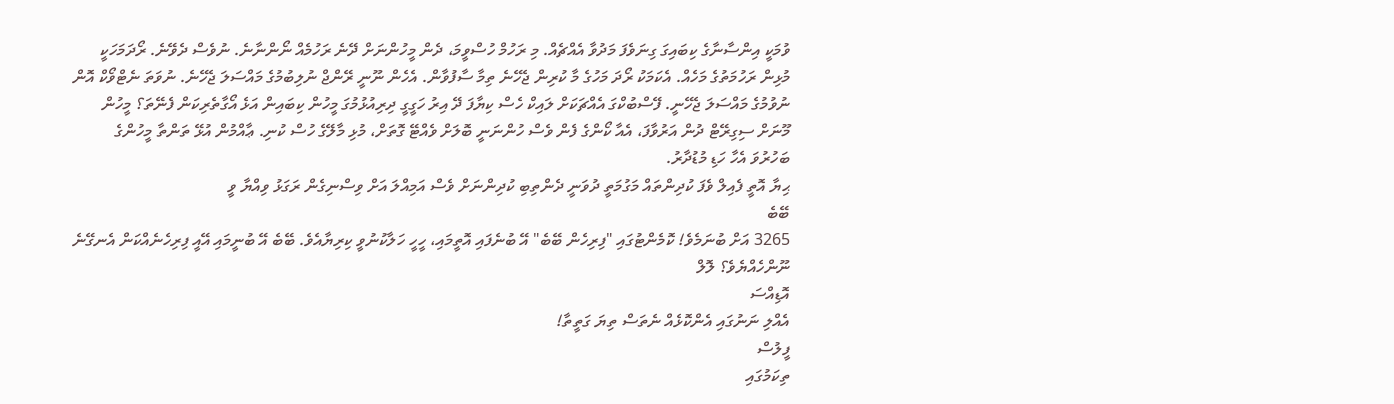ވުމަކީ އިންސާނާގެ ކިބައިގަ ގިނަވެފަ މަދުވާ އެއްޗެއް. މި ރަހުމް ހުސްވީމަ، ދެން މީހުންނަށް ދޭނެ ރަހުމެއް ނޯންނާނެ. ނުވެސް ދެވޭނެ. ރޯދަމަހަކީ މުޅިން ރަހުމަތުގެ މަހެއް. އެކަމަކު ރޯދަ މަހުގެ މާ ކުރިން ޖެހޭނެ ތިމާ ސާފުވާން. އެހެން ނޫނީ ރޭންޖް ނުލިބުމުގެ މައްސަލަ ޖެހޭނެ. ނުވަތަ ނެޓްވޯކް އޮން ނުވުމުގެ މައްސަލަ ޖެހޭނީ. ފޭސްބުކްގަ އެއްޗަކަށް ލައިކް ހެސް ކިޔާފަ ދޭ އިރު ހަގީގީ ދިރިއުޅުމުގަ މީހުން ކިބައިން އަޅެ އޯގާތެރިކަން ފެނޭތަ؟ މީހުން މޫނަށް ސިގިރޭޓް ދުން އަރުވާފަ، އެއާ ކޯންގެ ފެން ވެސް ހުންނަނީ ބޮލަށް ވެއްޓޭ ގޮތަށް، މުޅި މާލޭގެ ހުސް ކުނި. ޢާއްމުން އުޅޭ ތަންތާ މީހުންގެ ބަހުރުވަ އެހާ ހަޑި މުޑުދާރު.
ޙިޔާ އޮތީ ފެއިލް ވެފަ ކުދިންތައް މަގުމަތީ ދުވަނީ ދެންތިބި ކުދިންނަށް ވެސް އަމިއްލަ އަށް ވިސްނިގެން ރަގަޅު ވިއްޔާ ވީ
ބޭބެ
3265 އަށް ބުނަމެވެ! ކޮމެންޓުގައި "ފިރިހެން ބޭބެ" އޭ ބުނެފައި އޮތީމައި، ހީހީ ހަލާކުނުވީ ކިރިޔާއެވެ. ބޭބެ އޭ ބުނީމައި އޭއީ ފިރިހެނެއްކަން އެނގޭނެ ނޫންހެއްޔެވެ؟ ލޮލް
އޮޑިއްސަ
އެއްލި ނަނުގައި އެންކޮޅެއް ނެތަސް ތިޔަ ގަތީތާ!
ފީލުސް
ތިކަމުގައި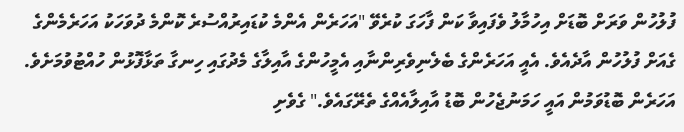ފުލުހުން ވަރަށް ބޮޑަށް އިހުމާލު ވެފައިވާ ކަން ފާހަގަ ކުރެވޭ "އަހަރެން އެންމެ ކުޑައިރުއްސުރެ ކޮންމެ ދުވަހަކު އަހަރެމެންގެ ގެއަށް ފުލުހުން އާދެއެވެ. އެއީ އަހަރެންގެ ބެލެނިވެރިންނާއި އެމީހުންގެ އާއިލާގެ މެދުގައި ހިނގާ ތަޅާފޮޅުން ހުއްޓުވުމަށެވެ. އަހަރެން ބޮޑުވަމުން އައީ ހަމަނުޖެހުން ބޮޑު އާއިލާއެއްގެ ތެރޭގައެވެ." ގެވެށި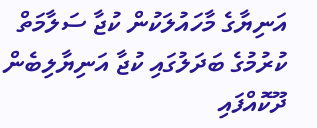އަނިޔާގެ މާހައުލަކުން ކުޖާ ސަލާމަތް ކުރުމުގެ ބަދަލުގައި ކުޖާ އަނިޔާލިބެން ދޫކޮއްފައި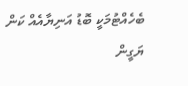ބެހެއްޓުމަކީ ބޮޑު އަނިޔާއެއް ކަން ޔަގީން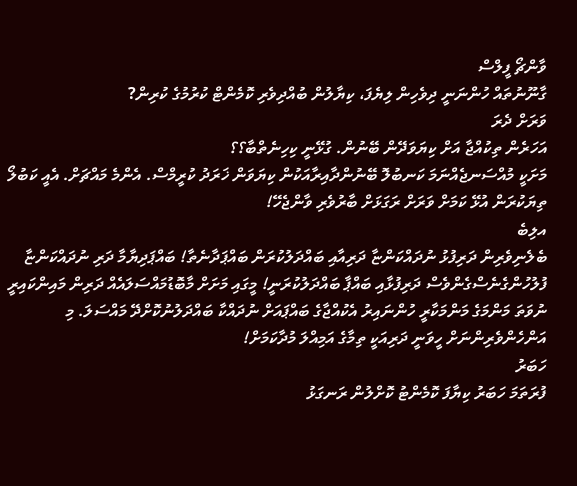ވާންޗޯ ފީލްސް
ގާނޫނުތައް ހުންނަނީ ދިވެހިން ލިޔެފަ، ކިޔާލުން ބުއްދިވެރި ކޮމެންޓް ކުރުމުގެ ކުރިން?
ވަރަށް ދެރަ
އަހަރެން ތިކުއްޖާ އަށް ކިޔަވަދޭން ބޭނުން. ގުޅޭނީ ކިހިނެތްބާ؟؟
މަށަކީ މުއްސަނޖެއްނަމަ ކަނބުލޮ ބޭނުންދާއިރާއަކުން ކިޔަވަން ޚަރަދު ކުރީމްސް. އެންމެ މައްޗަށް. އެއީ ކަބުލޯ ތިޔަކުރަން އުޅޭ ކަމަށް ވަރަށް ރަގަޅަށް ބާރުވެރި ވާންޖެހޭ!
އލިބެ
ބެލެނިވެރިން ދަރިފުޅު ނުދައްކަންޏާ ދަރިއާއި ބައްދަލުކުރަން ބައްޕަދާނެތާ! ބައްޕަދިޔާމާ ދަރި ނުދައްކަންޏާ ފުލުހުންގެނެސްގެންވެސް ދަރިފުޅާއި ބައްޕާ ބައްދަލުކުރަނީ! މީގައި މަށަށް މާބޮޑުމައްސަލައެއް ދަރިން މައިންކައިރީ ނުވަތަ މަންމަގެ މަންމަކާރީ ހުންނައިރު އެކުއްޖާގެ ބައްޕައަށް ނުދައްކާ ބައްދަލުނުކޮށްދޭ މައްސަލަ. މި އަންހެންވެރިންނަށް ހީވަނީ ދަރިއަކީ ތިމާގެ އަމިއްލަ މުދާކަމަށް!
ހަބަރު
ފުރަތަމަ ހަބަރު ކިޔާފަ ކޮމެންޓު ކޮށްލުން ރަނގަޅު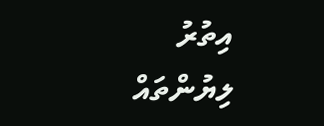އިތުރު ލިޔުންތައް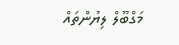މަގްބޫލް ލިޔުންތައް